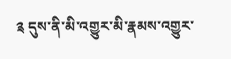༉ དུས་ནི་མི་འགྱུར་མི་རྣམས་འགྱུར་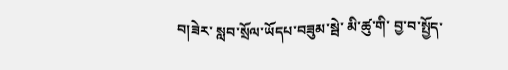བ།ཟེར་ སླབ་སྲོལ་ཡོདཔ་བཟུམ་སྦེ་ མི་ཚུ་གི་ བྱ་བ་སྤྱོད་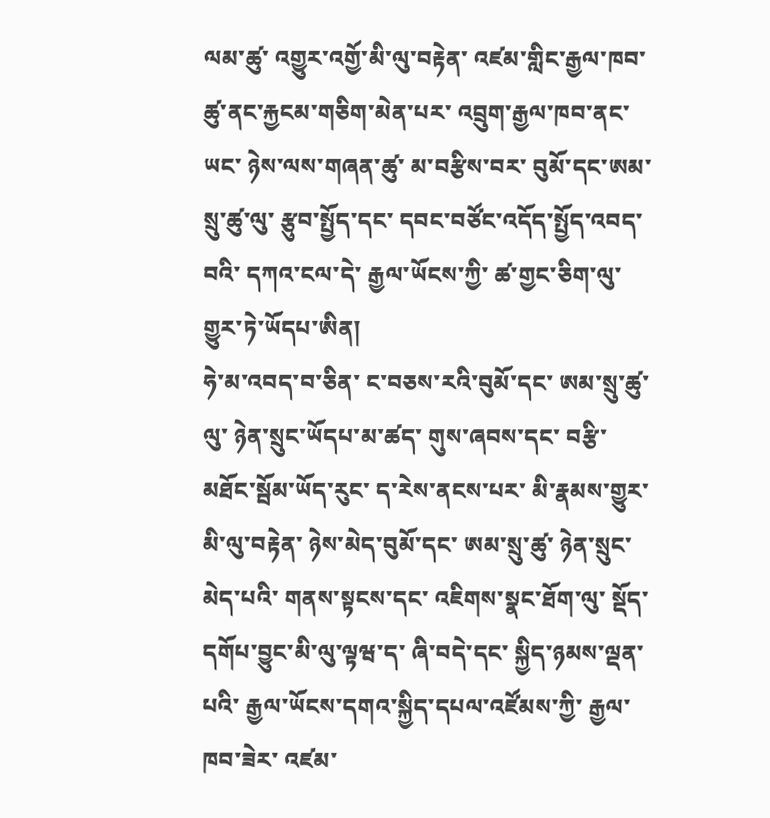ལམ་ཚུ་ འགྱུར་འགྱོ་མི་ལུ་བརྟེན་ འཛམ་གླིང་རྒྱལ་ཁབ་ཚུ་ནང་རྐྱངམ་གཅིག་མེན་པར་ འབྲུག་རྒྱལ་ཁབ་ནང་ཡང་ ཉེས་ལས་གཞན་ཚུ་ མ་བརྩིས་བར་ བུམོ་དང་ཨམ་སྲུ་ཚུ་ལུ་ རྩུབ་སྤྱོད་དང་ དབང་བཙོང་འདོད་སྤྱོད་འབད་བའི་ དཀའ་ངལ་དེ་ རྒྱལ་ཡོངས་ཀྱི་ ཚ་གྱང་ཅིག་ལུ་ གྱུར་ཏེ་ཡོདཔ་ཨིན།
ཧེ་མ་འབད་བ་ཅིན་ ང་བཅས་རའི་བུམོ་དང་ ཨམ་སྲུ་ཚུ་ལུ་ ཉེན་སྲུང་ཡོདཔ་མ་ཚད་ གུས་ཞབས་དང་ བརྩི་མཐོང་སྦོམ་ཡོད་རུང་ ད་རེས་ནངས་པར་ མི་རྣམས་གྱུར་མི་ལུ་བརྟེན་ ཉེས་མེད་བུམོ་དང་ ཨམ་སྲུ་ཚུ་ ཉེན་སྲུང་མེད་པའི་ གནས་སྟངས་དང་ འཇིགས་སྣང་ཐོག་ལུ་ སྡོད་དགོཔ་བྱུང་མི་ལུ་ལྟཝ་ད་ ཞི་བདེ་དང་ སྐྱིད་ཉམས་ལྡན་པའི་ རྒྱལ་ཡོངས་དགའ་སྐྱིད་དཔལ་འཛོམས་ཀྱི་ རྒྱལ་ཁབ་ཟེར་ འཛམ་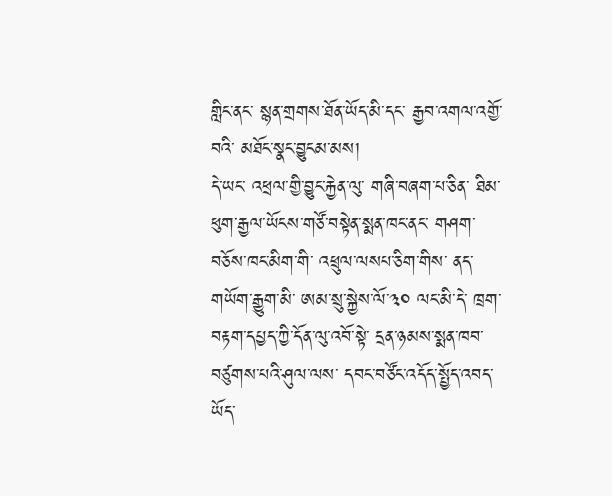གླིང་ནང་ སྙན་གྲགས་ཐོན་ཡོད་མི་དང་ རྒྱབ་འགལ་འགྱོ་བའི་ མཐོང་སྣང་བྱུངམ་མས།
དེ་ཡང་ འཕྲལ་གྱི་བྱུང་རྐྱེན་ལུ་ གཞི་བཞག་པ་ཅིན་ ཐིམ་ཕུག་རྒྱལ་ཡོངས་གཙོ་བསྟེན་སྨན་ཁང་ནང་ གཤག་བཅོས་ཁང་མིག་གི་ འཕྲུལ་ལསཔ་ཅིག་གིས་ ནད་གཡོག་རྒྱུག་མི་ ཨམ་སྲུ་སྐྱེས་ལོ་༣༠ ལང་མི་དེ་ ཁྲག་བརྟག་དཔྱད་ཀྱི་དོན་ལུ་འབོ་སྟེ་ དྲན་ཉམས་སྨན་ཁབ་བཙུགས་པའི་ཤུལ་ལས་ དབང་བཙོང་འདོད་སྤྱོད་འབད་ཡོད་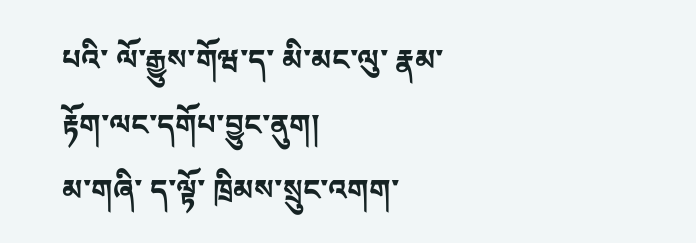པའི་ ལོ་རྒྱུས་གོཝ་ད་ མི་མང་ལུ་ རྣམ་རྟོག་ལང་དགོཔ་བྱུང་ནུག།
མ་གཞི་ ད་ལྟོ་ ཁྲིམས་སྲུང་འགག་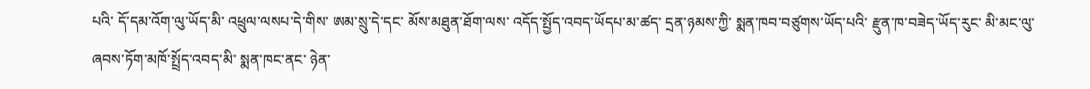པའི་ དོ་དམ་འོག་ལུ་ཡོད་མི་ འཕྲུལ་ལསཔ་དེ་གིས་ ཨམ་སྲུ་དེ་དང་ མོས་མཐུན་ཐོག་ལས་ འདོད་སྤྱོད་འབད་ཡོདཔ་མ་ཚད་ དྲན་ཉམས་ཀྱི་ སྨན་ཁབ་བཙུགས་ཡོད་པའི་ རྫུན་ཁ་བཟེད་ཡོད་རུང་ མི་མང་ལུ་ ཞབས་ཏོག་མཁོ་སྤྲོད་འབད་མི་ སྨན་ཁང་ནང་ ཉེན་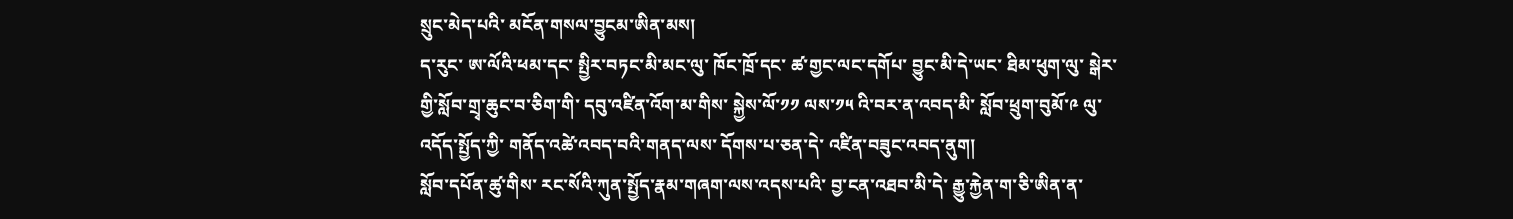སྲུང་མེད་པའི་ མངོན་གསལ་བྱུངམ་ཨིན་མས།
ད་རུང་ ཨ་ལོའི་ཕམ་དང་ སྤྱིར་བཏང་མི་མང་ལུ་ ཁོང་ཁྲོ་དང་ ཚ་གྱང་ལང་དགོཔ་ བྱུང་མི་དེ་ཡང་ ཐིམ་ཕུག་ལུ་ སྒེར་གྱི་སློབ་གྲྭ་ཆུང་བ་ཅིག་གི་ དབུ་འཛིན་འོག་མ་གིས་ སྐྱེས་ལོ་༡༡ ལས་༡༥ འི་བར་ན་འབད་མི་ སློབ་ཕྲུག་བུམོ་༩ ལུ་ འདོད་སྤྱོད་ཀྱི་ གནོད་འཚེ་འབད་བའི་གནད་ལས་ དོགས་པ་ཅན་དེ་ འཛིན་བཟུང་འབད་ནུག།
སློབ་དཔོན་ཚུ་གིས་ རང་སོའི་ཀུན་སྤྱོད་རྣམ་གཞག་ལས་འདས་པའི་ བྱ་ངན་འཐབ་མི་དེ་ རྒྱུ་རྐྱེན་ག་ཅི་ཨིན་ན་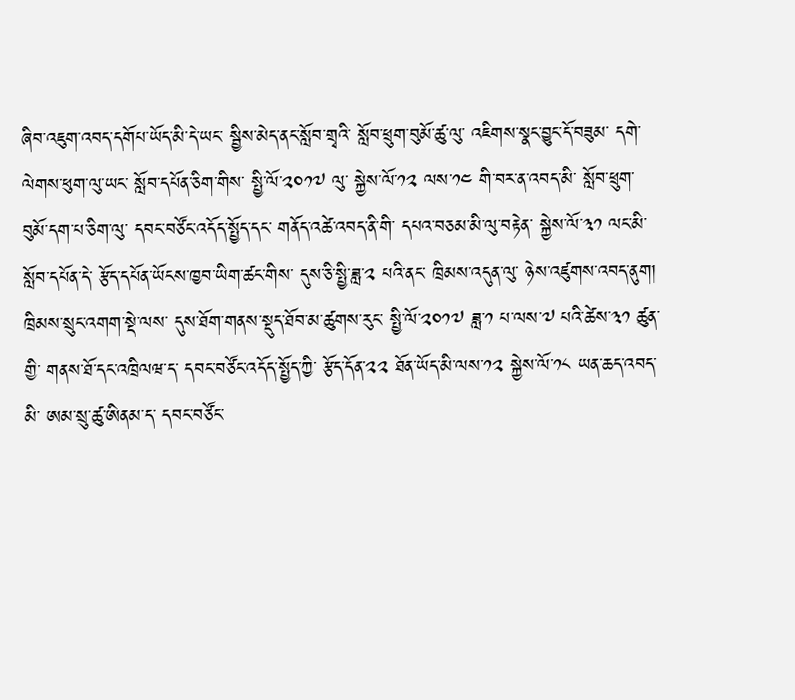ཞིབ་འཇུག་འབད་དགོཔ་ཡོད་མི་དེ་ཡང་ སྦྱིས་མེད་ནང་སློབ་གྲྭའི་ སློབ་ཕྲུག་བུམོ་ཚུ་ལུ་ འཇིགས་སྣང་བྱུང་དོ་བཟུམ་ དགེ་ལེགས་ཕུག་ལུ་ཡང་ སློབ་དཔོན་ཅིག་གིས་ སྤྱི་ལོ་༢༠༡༧ ལུ་ སྐྱེས་ལོ་༡༢ ལས་༡༤ གི་བར་ན་འབད་མི་ སློབ་ཕྲུག་བུམོ་དག་པ་ཅིག་ལུ་ དབང་བཙོང་འདོད་སྤྱོད་དང་ གནོད་འཚེ་འབད་ནི་གི་ དཔའ་བཅམ་མི་ལུ་བརྟེན་ སྐྱེས་ལོ་༣༡ ལང་མི་ སློབ་དཔོན་དེ་ རྩོད་དཔོན་ཡོངས་ཁྱབ་ཡིག་ཚང་གིས་ དུས་ཅི་སྤྱི་ཟླ་༢ པའི་ནང་ ཁྲིམས་འདུན་ལུ་ ཉེས་འཛུགས་འབད་ནུག།
ཁྲིམས་སྲུང་འགག་སྡེ་ལས་ དུས་ཐོག་གནས་སྡུད་ཐོབ་མ་ཚུགས་རུང་ སྤྱི་ལོ་༢༠༡༧ ཟླ་༡ པ་ལས་༧ པའི་ཚེས་༣༡ ཚུན་གྱི་ གནས་ཐོ་དང་འཁྲིལཝ་ད་ དབང་བཙོང་འདོད་སྤྱོད་ཀྱི་ རྩོད་དོན་༢༢ ཐོན་ཡོད་མི་ལས་༡༢ སྐྱེས་ལོ་༡༨ ཡན་ཆད་འབད་མི་ ཨམ་སྲུ་ཚུ་ཨིནམ་ད་ དབང་བཙོང་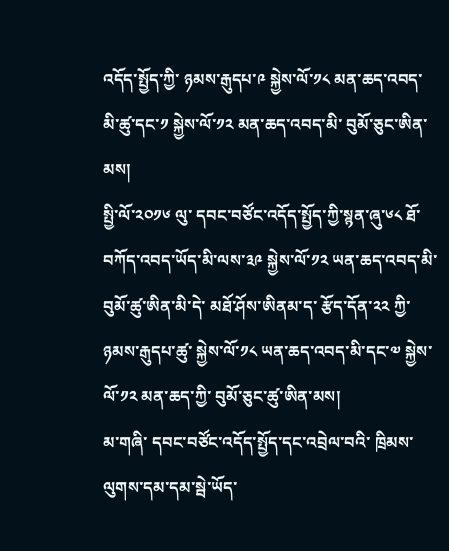འདོད་སྤྱོད་ཀྱི་ ཉམས་རྒུདཔ་༩ སྐྱེས་ལོ་༡༨ མན་ཆད་འབད་མི་ཚུ་དང་༡ སྐྱེས་ལོ་༡༢ མན་ཆད་འབད་མི་ བུམོ་ཅུང་ཨིན་མས།
སྤྱི་ལོ་༢༠༡༦ ལུ་ དབང་བཙོང་འདོད་སྤྱོད་ཀྱི་སྙན་ཞུ་༦༨ ཐོ་བཀོད་འབད་ཡོད་མི་ལས་༣༩ སྐྱེས་ལོ་༡༢ ཡན་ཆད་འབད་མི་ བུམོ་ཚུ་ཨིན་མི་དེ་ མཐོ་ཤོས་ཨིནམ་ད་ རྩོད་དོན་༢༢ ཀྱི་ ཉམས་རྒུདཔ་ཚུ་ སྐྱེས་ལོ་༡༨ ཡན་ཆད་འབད་མི་དང་༧ སྐྱེས་ལོ་༡༢ མན་ཆད་ཀྱི་ བུམོ་ཅུང་ཚུ་ཨིན་མས།
མ་གཞི་ དབང་བཙོང་འདོད་སྤྱོད་དང་འབྲེལ་བའི་ ཁྲིམས་ལུགས་དམ་དམ་སྦེ་ཡོད་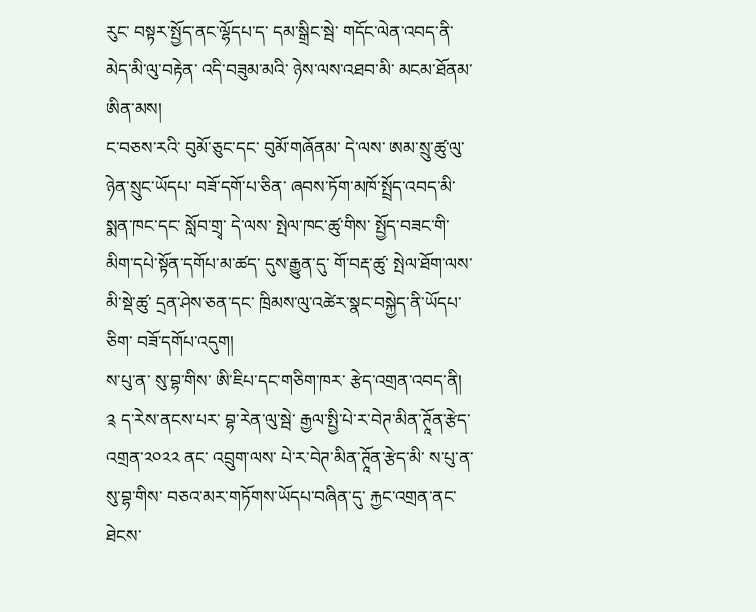རུང་ བསྟར་སྤྱོད་ནང་ལྷོདཔ་ད་ དམ་སྒྲིང་སྦེ་ གདོང་ལེན་འབད་ནི་མེད་མི་ལུ་བརྟེན་ འདི་བཟུམ་མའི་ ཉེས་ལས་འཐབ་མི་ མངམ་ཐོནམ་ཨིན་མས།
ང་བཅས་རའི་ བུམོ་ཅུང་དང་ བུམོ་གཞོནམ་ དེ་ལས་ ཨམ་སྲུ་ཚུ་ལུ་ ཉེན་སྲུང་ཡོདཔ་ བཟོ་དགོ་པ་ཅིན་ ཞབས་ཏོག་མཁོ་སྤྲོད་འབད་མི་ སྨན་ཁང་དང་ སློབ་གྲྭ་ དེ་ལས་ སྤེལ་ཁང་ཚུ་གིས་ སྤྱོད་བཟང་གི་ མིག་དཔེ་སྟོན་དགོཔ་མ་ཚད་ དུས་རྒྱུན་དུ་ གོ་བརྡ་ཚུ་ སྤེལ་ཐོག་ལས་ མི་སྡེ་ཚུ་ དྲན་ཤེས་ཅན་དང་ ཁྲིམས་ལུ་འཚེར་སྣང་བསྐྱེད་ནི་ཡོདཔ་ཅིག་ བཟོ་དགོཔ་འདུག།
ས་པུ་ན་ སུ་བྷ་གིས་ ཨི་ཇིཔ་དང་གཅིག་ཁར་ རྩེད་འགྲན་འབད་ནི།
༉ ད་རེས་ནངས་པར་ བྷ་རེན་ལུ་སྦེ་ རྒྱལ་སྤྱི་པེ་ར་བེཊ་མིན་ཊཱོན་རྩེད་འགྲན་༢༠༢༢ ནང་ འབྲུག་ལས་ པེ་ར་བེཊ་མིན་ཊཱོན་རྩེད་མི་ ས་པུ་ན་ སུ་བྷ་གིས་ བཅའ་མར་གཏོགས་ཡོདཔ་བཞིན་དུ་ རྐྱང་འགྲན་ནང་ ཐེངས་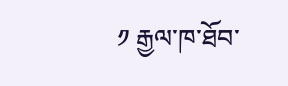༡ རྒྱལ་ཁ་ཐོབ་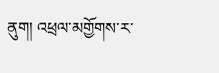ནུག། འཕྲལ་མགྱོགས་ར་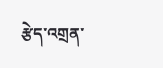རྩེད་འགྲན་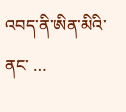འབད་ནི་ཨིན་མིའི་ནང་ …